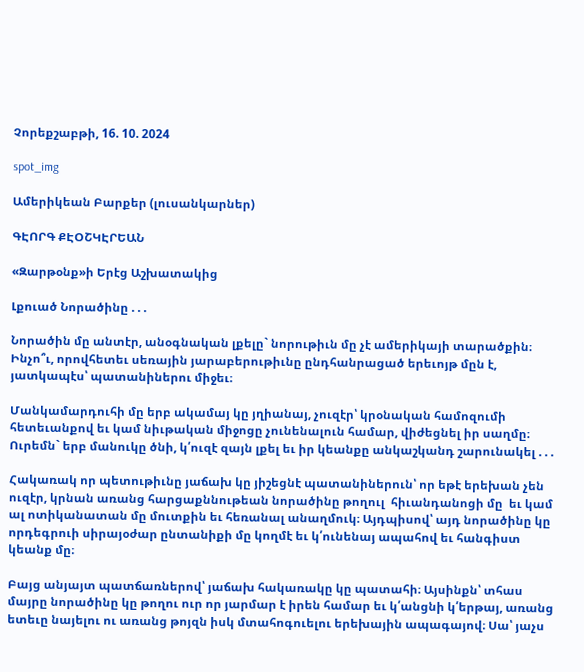Չորեքշաբթի, 16. 10. 2024

spot_img

Ամերիկեան Բարքեր (լուսանկարներ)

ԳԷՈՐԳ ՔԷՕՇԿԷՐԵԱՆ

«Զարթօնք»ի Երէց Աշխատակից

Լքուած Նորածինը . . .

Նորածին մը անտէր, անօգնական լքելը` նորութիւն մը չէ ամերիկայի տարածքին։ Ինչո՞ւ, որովհետեւ սեռային յարաբերութիւնը ընդհանրացած երեւոյթ մըն է, յատկապէս՝ պատանիներու միջեւ։

Մանկամարդուհի մը երբ ակամայ կը յղիանայ, չուզէր՝ կրօնական համոզումի հետեւանքով եւ կամ նիւթական միջոցը չունենալուն համար, վիժեցնել իր սաղմը։ Ուրեմն` երբ մանուկը ծնի, կ՛ուզէ զայն լքել եւ իր կեանքը անկաշկանդ շարունակել . . .

Հակառակ որ պետութիւնը յաճախ կը յիշեցնէ պատանիներուն՝ որ եթէ երեխան չեն ուզէր, կրնան առանց հարցաքննութեան նորածինը թողուլ  հիւանդանոցի մը  եւ կամ ալ ոտիկանատան մը մուտքին եւ հեռանալ անաղմուկ։ Այդպիսով՝ այդ նորածինը կը որդեգրուի սիրայօժար ընտանիքի մը կողմէ եւ կ՛ունենայ ապահով եւ հանգիստ կեանք մը։

Բայց անյայտ պատճառներով՝ յաճախ հակառակը կը պատահի։ Այսինքն՝ տհաս մայրը նորածինը կը թողու ուր որ յարմար է իրեն համար եւ կ՛անցնի կ՛երթայ, առանց ետեւը նայելու ու առանց թոյզն իսկ մտահոգուելու երեխային ապագայով։ Սա՝ յաչս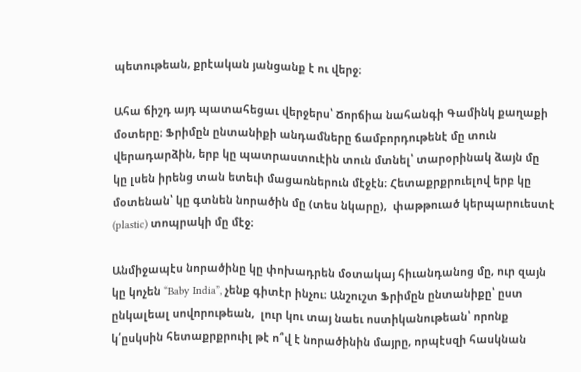պետութեան, քրէական յանցանք է ու վերջ։

Ահա ճիշդ այդ պատահեցաւ վերջերս՝ Ճորճիա նահանգի Գամինկ քաղաքի մօտերը։ Ֆրիմըն ընտանիքի անդամները ճամբորդութենէ մը տուն վերադարձին, երբ կը պատրաստուէին տուն մտնել՝ տարօրինակ ձայն մը կը լսեն իրենց տան ետեւի մացառներուն մէջէն։ Հետաքրքրուելով երբ կը մօտենան՝ կը գտնեն նորածին մը (տես նկարը),  փաթթուած կերպարուեստէ (plastic) տոպրակի մը մէջ։

Անմիջապէս նորածինը կը փոխադրեն մօտակայ հիւանդանոց մը, ուր զայն կը կոչեն “Baby India”, չենք գիտէր ինչու։ Անշուշտ Ֆրիմըն ընտանիքը՝ ըստ ընկալեալ սովորութեան,  լուր կու տայ նաեւ ոստիկանութեան՝ որոնք կ՛ըսկսին հետաքրքրուիլ թէ ո՞վ է նորածինին մայրը, որպէսզի հասկնան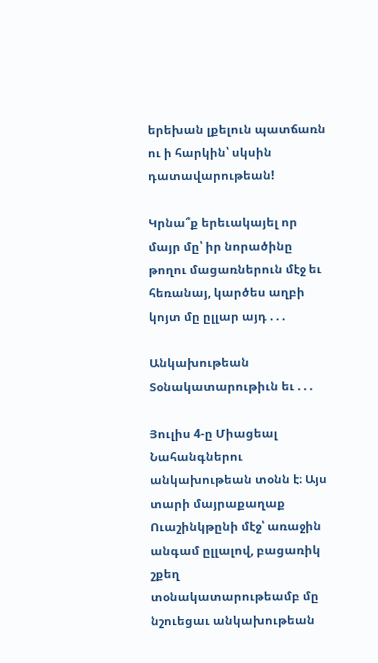երեխան լքելուն պատճառն ու ի հարկին՝ սկսին դատավարութեան!

Կրնա՞ք երեւակայել որ մայր մը՝ իր նորածինը թողու մացառներուն մէջ եւ հեռանայ, կարծես աղբի կոյտ մը ըլլար այդ . . .

Անկախութեան Տօնակատարութիւն եւ . . .

Յուլիս 4-ը Միացեալ Նահանգներու անկախութեան տօնն է։ Այս տարի մայրաքաղաք Ուաշինկթընի մէջ՝ առաջին անգամ ըլլալով, բացառիկ շքեղ տօնակատարութեամբ մը նշուեցաւ անկախութեան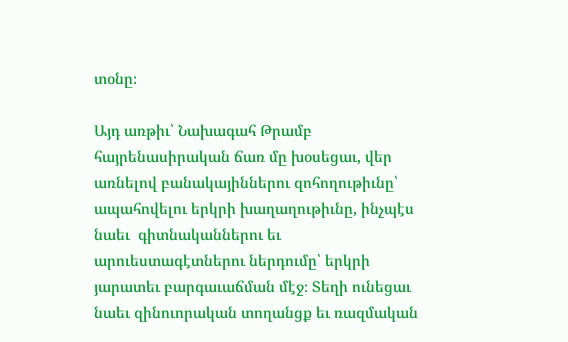տօնը։

Այդ առթիւ՝ Նախագահ Թրամբ հայրենասիրական ճառ մը խօսեցաւ, վեր առնելով բանակայիններու զոհողութիւնը՝ ապահովելու երկրի խաղաղութիւնը, ինչպէս նաեւ  գիտնականներու եւ արուեստագէտներու ներդումը՝ երկրի յարատեւ բարգաւաճման մէջ։ Տեղի ունեցաւ նաեւ զինուորական տողանցք եւ ռազմական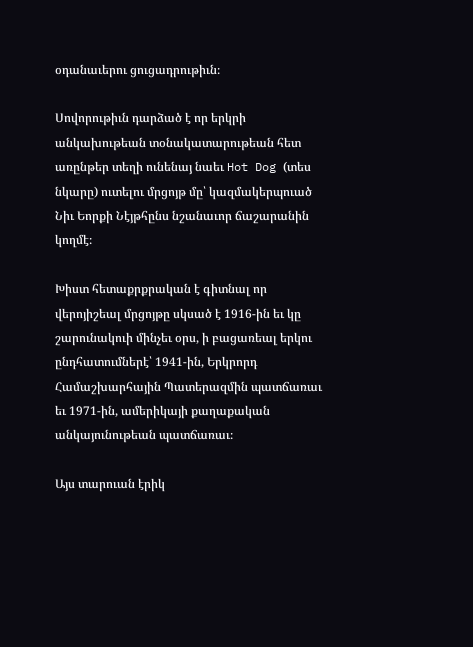օդանաւերու ցուցադրութիւն։

Սովորութիւն դարձած է որ երկրի անկախութեան տօնակատարութեան հետ առընթեր տեղի ունենայ նաեւ Hot Dog (տես նկարը) ուտելու մրցոյթ մը՝ կազմակերպուած Նիւ Եորքի Նէյթհընս նշանաւոր ճաշարանին կողմէ։

Խիստ հետաքրքրական է գիտնալ որ վերոյիշեալ մրցոյթը սկսած է 1916-ին եւ կը շարունակուի մինչեւ օրս, ի բացառեալ երկու ընդհատումներէ՝ 1941-ին, Երկրորդ Համաշխարհային Պատերազմին պատճառաւ եւ 1971-ին, ամերիկայի քաղաքական անկայունութեան պատճառաւ։

Այս տարուան էրիկ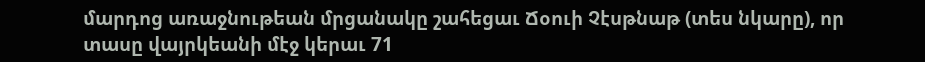մարդոց առաջնութեան մրցանակը շահեցաւ Ճօուի Չէսթնաթ (տես նկարը), որ տասը վայրկեանի մէջ կերաւ 71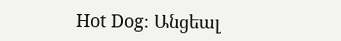Hot Dog։ Անցեալ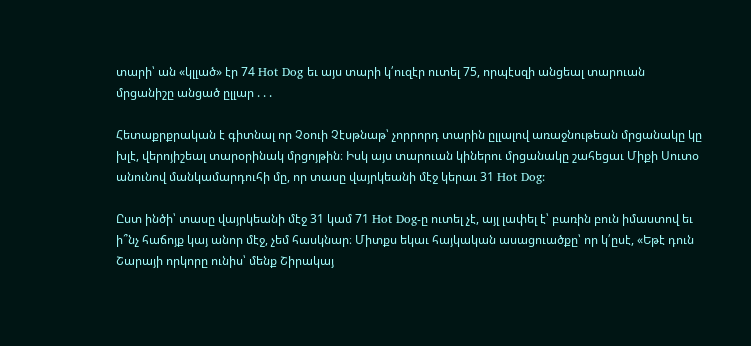տարի՝ ան «կլլած» էր 74 Hot Dog եւ այս տարի կ՛ուզէր ուտել 75, որպէսզի անցեալ տարուան մրցանիշը անցած ըլլար . . .

Հետաքրքրական է գիտնալ որ Չօուի Չէսթնաթ՝ չորրորդ տարին ըլլալով առաջնութեան մրցանակը կը խլէ, վերոյիշեալ տարօրինակ մրցոյթին։ Իսկ այս տարուան կիներու մրցանակը շահեցաւ Միքի Սուտօ անունով մանկամարդուհի մը, որ տասը վայրկեանի մէջ կերաւ 31 Hot Dog:

Ըստ ինծի՝ տասը վայրկեանի մէջ 31 կամ 71 Hot Dog-ը ուտել չէ, այլ լափել է՝ բառին բուն իմաստով եւ ի՞նչ հաճոյք կայ անոր մէջ, չեմ հասկնար։ Միտքս եկաւ հայկական ասացուածքը՝ որ կ՛ըսէ, «Եթէ դուն Շարայի որկորը ունիս՝ մենք Շիրակայ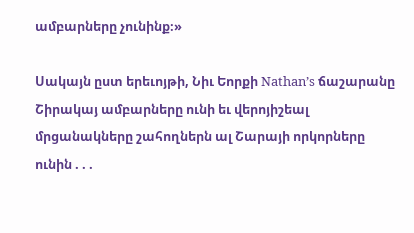ամբարները չունինք։»

Սակայն ըստ երեւոյթի, Նիւ Եորքի Nathan’s ճաշարանը Շիրակայ ամբարները ունի եւ վերոյիշեալ մրցանակները շահողներն ալ Շարայի որկորները ունին . . .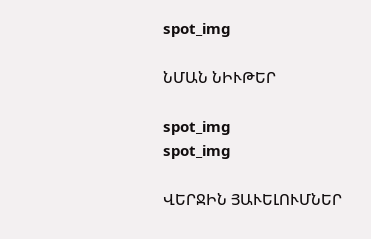spot_img

ՆՄԱՆ ՆԻՒԹԵՐ

spot_img
spot_img

ՎԵՐՋԻՆ ՅԱՒԵԼՈՒՄՆԵՐ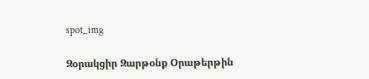spot_img

Զօրակցիր Զարթօնք Օրաթերթին